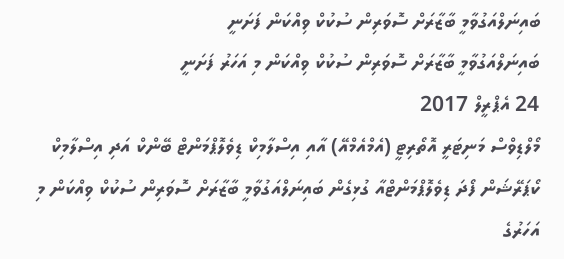ބައިނަލްއަގުވާމީ ބާޒާރަށް ސޮވަރިން ސުކުކް ވިއްކަން ފަށަނީ
ބައިނަލްއަގުވާމީ ބާޒާރަށް ސޮވަރިން ސުކުކް ވިއްކަން މި އަހަރު ފަށަނީ
24 އެޕްރީލް 2017
މޯލްޑިވްސް މަނިޓަރީ އޮތޯރިޓީ (އެމްއެމްއޭ) އާއި އިސްލާމިކް ޑިވެލޮޕްމަންޓް ބޭންކް އަދި އިސްލާމިކް ކޯޕަރޭޝަން ފޯދަ ޑިވެލޮޕްމަންޓްއާ ގުޅިގެން ބައިނަލްއަގުވާމީ ބާޒާރަށް ސޮވަރިން ސުކުކް ވިއްކަން މި އަހަރުގެ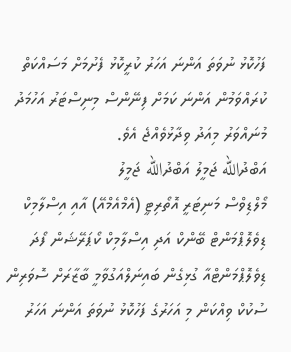ފަހުކޮޅު ނުވަތަ އަންނަ އަހަރު ކުރީކޮޅު ފެށުމަށް މަސައްކަތް ކުރައްވަމުން އަންނަ ކަމަށް ފިނޭންސް މިނިސްޓަރު އަހުމަދު މުނައްވަރު މިއަދު ވިދާޅުވެއްޖެ އެވެ.
އަބްދުالله ޖަމީލު އަބްދުالله ޖަމީލު
މޯލްޑިވްސް މަނިޓަރީ އޮތޯރިޓީ (އެމްއެމްއޭ) އާއި އިސްލާމިކް ޑިވެލޮޕްމަންޓް ބޭންކް އަދި އިސްލާމިކް ކޯޕަރޭޝަން ފޯދަ ޑިވެލޮޕްމަންޓްއާ ގުޅިގެން ބައިނަލްއަގުވާމީ ބާޒާރަށް ސޮވަރިން ސުކުކް ވިއްކަން މި އަހަރުގެ ފަހުކޮޅު ނުވަތަ އަންނަ އަހަރު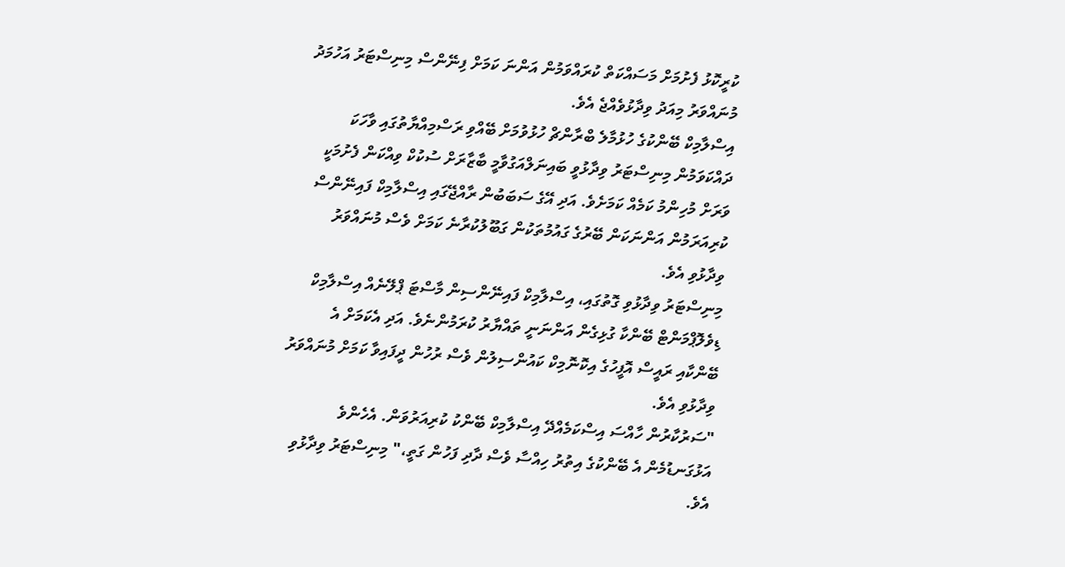ކުރީކޮޅު ފެށުމަށް މަސައްކަތް ކުރައްވަމުން އަންނަ ކަމަށް ފިނޭންސް މިނިސްޓަރު އަހުމަދު މުނައްވަރު މިއަދު ވިދާޅުވެއްޖެ އެވެ.
އިސްލާމިކް ބޭންކުގެ ހުޅުމާލެ ބްރާންޗް ހުޅުވުމަށް ބޭއްވި ރަސްމިއްޔާތުގައި ވާހަކަ ދައްކަވަމުން މިނިސްޓަރު ވިދާޅުވީ ބައިނަލްއަގުވާމީ ބާޒާރަށް ސުކުކް ވިއްކަން ފެށުމަކީ ވަރަށް މުހިންމު ކަމެއް ކަމަށެވެ. އަދި އޭގެ ސަބަބުން ރާއްޖޭގައި އިސްލާމިކް ފައިނޭންސް ކުރިއަރަމުން އަންނަކަން ބޭރުގެ ގައުމުތަކުން ގަބޫލުކުރާނެ ކަމަށް ވެސް މުނައްވަރު ވިދާޅުވި އެވެ.
މިނިސްޓަރު ވިދާޅުވި ގޮތުގައި، އިސްލާމިކް ފައިނޭންސިން މާސްޓަ ޕްލޭނެއް އިސްލާމިކް ޑިވެލޮޕްމަންޓް ބޭންކާ ގުޅިގެން އަންނަނީ ތައްޔާރު ކުރަމުންނެވެ. އަދި އެކަމަށް އެ ބޭންކާއި ރައީސް އޮފީހުގެ އިކޮނޮމިކް ކައުންސިލުން ވެސް ރުހުން ދީފައިވާ ކަމަށް މުނައްވަރު ވިދާޅުވި އެވެ.
"ސަރުކާރުން ހާއްސަ އިސްކަމެއްދޭ އިސްލާމިކް ބޭންކު ކުރިއަރުވަން. އެހެންވެ އަޅުގަނޑުމެން އެ ބޭންކުގެ އިތުރު ހިއްސާ ވެސް ދާދި ފަހުން ގަތީ،" މިނިސްޓަރު ވިދާޅުވި އެވެ.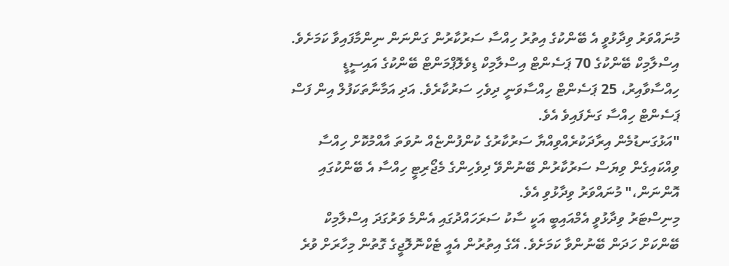މުނައްވަރު ވިދާޅުވީ އެ ބޭންކުގެ އިތުރު ހިއްސާ ސަރުކާރުން ގަންނަން ނިންމާފައިވާ ކަމަށެވެ.
އިސްލާމިކް ބޭންކުގެ 70 ޕަސެންޓް އިސްލާމިކް ޑިވެލޮޕްމަންޓް ބޭންކުގެ އައިސީޑީ ހިއްސާވާއިރު، 25 ޕަސެންޓް ހިއްސާވަނީ ދިވެހި ސަރުކާރެވެ. އަދި އަމާނާތަކަފުލް އިން ފަސް ޕަސެންޓް ހިއްސާ ގަނެފައިވެ އެވެ.
"އަޅުގަނޑުމެން އިރާދަކުރެއްވިއްޔާ ސަރުކާރުގެ ކުންފުންޏެއް ނުވަތަ އާއްމުކޮށް ހިއްސާ ވިއްކައިގެން ވިޔަސް ސަރުކާރުން ބޭނުންވޭ ދިވެހިންގެ މެޖޯރިޓީ ހިއްސާ އެ ބޭންކުގައި އޮންނަން،" މުނައްވަރު ވިދާޅުވި އެވެ.
މިނިސްޓަރު ވިދާޅުވީ އެމްއައިބީ އަކީ ސާކު ސަރަހައްދުގައި އެންމެ ވަރުގަދަ އިސްލާމިކް ބޭންކަށް ހަދަން ބޭނުންވާ ކަމަށެވެ. އޭގެ އިތުރުން އެއީ ޓެކްނޮލޮޖީގެ ގޮތުން މިހާރަށް ވުރެ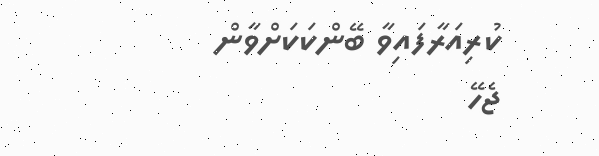ކުރިއަރާފައިވާ ބޭންކަކަށްވާން ޖެހޭ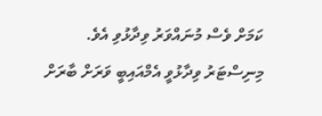ކަމަށް ވެސް މުނައްވަރު ވިދާޅުވި އެވެ.
މިނިސްޓަރު ވިދާޅުވީ އެމްއައިބީ ވަރަށް ބާރަށް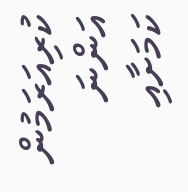ކުރިއަރަމުން އަންނަ ކަމަށާއި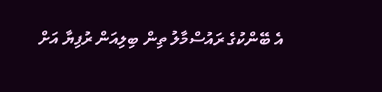އެ ބޭންކުގެ ރައުސްމާލު ތިން ބިލިއަން ރުފިޔާ އަށް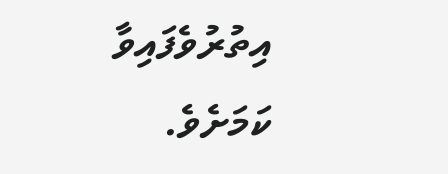އިތުރުވެފައިވާ ކަމަށެވެ.